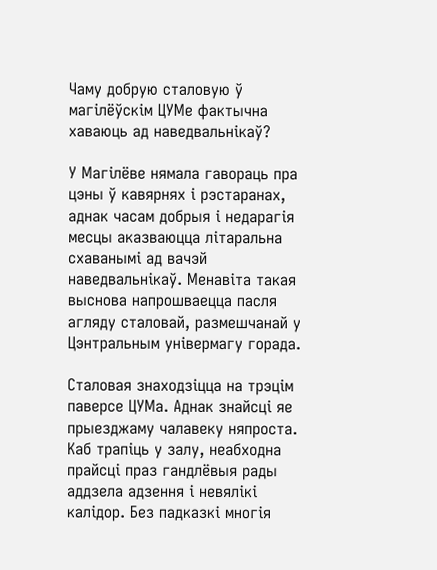Чаму добрую сталовую ў магілёўскім ЦУМе фактычна хаваюць ад наведвальнікаў?

У Магілёве нямала гавораць пра цэны ў кавярнях і рэстаранах, аднак часам добрыя і недарагія месцы аказваюцца літаральна схаванымі ад вачэй наведвальнікаў. Менавіта такая выснова напрошваецца пасля агляду сталовай, размешчанай у Цэнтральным універмагу горада.

Сталовая знаходзіцца на трэцім паверсе ЦУМа. Аднак знайсці яе прыезджаму чалавеку няпроста. Каб трапіць у залу, неабходна прайсці праз гандлёвыя рады аддзела адзення і невялікі калідор. Без падказкі многія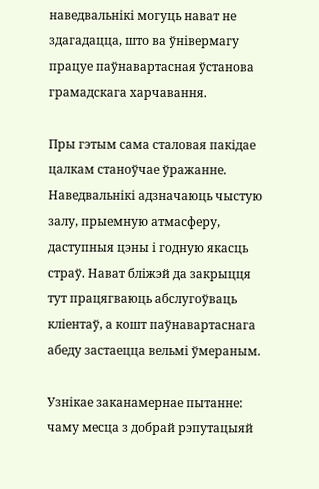наведвальнікі могуць нават не здагадацца, што ва ўнівермагу працуе паўнавартасная ўстанова грамадскага харчавання.

Пры гэтым сама сталовая пакідае цалкам станоўчае ўражанне. Наведвальнікі адзначаюць чыстую залу, прыемную атмасферу, даступныя цэны і годную якасць страў. Нават бліжэй да закрыцця тут працягваюць абслугоўваць кліентаў, а кошт паўнавартаснага абеду застаецца вельмі ўмераным.

Узнікае заканамернае пытанне: чаму месца з добрай рэпутацыяй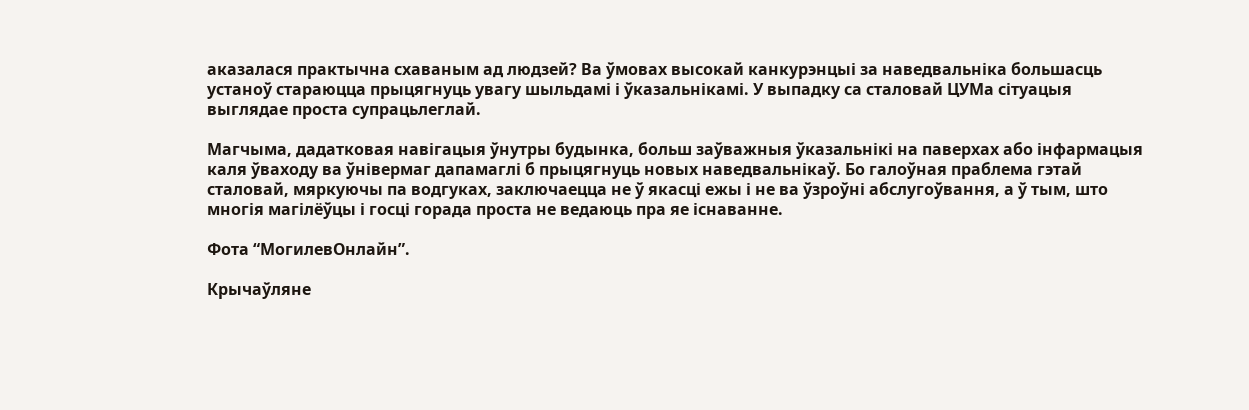аказалася практычна схаваным ад людзей? Ва ўмовах высокай канкурэнцыі за наведвальніка большасць устаноў стараюцца прыцягнуць увагу шыльдамі і ўказальнікамі. У выпадку са сталовай ЦУМа сітуацыя выглядае проста супрацьлеглай.

Магчыма, дадатковая навігацыя ўнутры будынка, больш заўважныя ўказальнікі на паверхах або інфармацыя каля ўваходу ва ўнівермаг дапамаглі б прыцягнуць новых наведвальнікаў. Бо галоўная праблема гэтай сталовай, мяркуючы па водгуках, заключаецца не ў якасці ежы і не ва ўзроўні абслугоўвання, а ў тым, што многія магілёўцы і госці горада проста не ведаюць пра яе існаванне.

Фота “МогилевОнлайн”.

Крычаўляне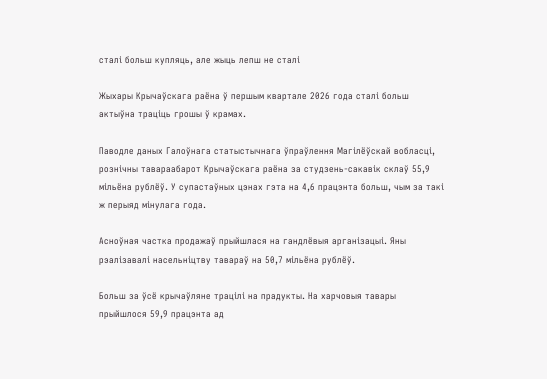сталі больш купляць, але жыць лепш не сталі

Жыхары Крычаўскага раёна ў першым квартале 2026 года сталі больш актыўна траціць грошы ў крамах.

Паводле даных Галоўнага статыстычнага ўпраўлення Магілёўскай вобласці, рознічны тавараабарот Крычаўскага раёна за студзень-сакавік склаў 55,9 мільёна рублёў. У супастаўных цэнах гэта на 4,6 працэнта больш, чым за такі ж перыяд мінулага года.

Асноўная частка продажаў прыйшлася на гандлёвыя арганізацыі. Яны рэалізавалі насельніцтву тавараў на 50,7 мільёна рублёў.

Больш за ўсё крычаўляне трацілі на прадукты. На харчовыя тавары прыйшлося 59,9 працэнта ад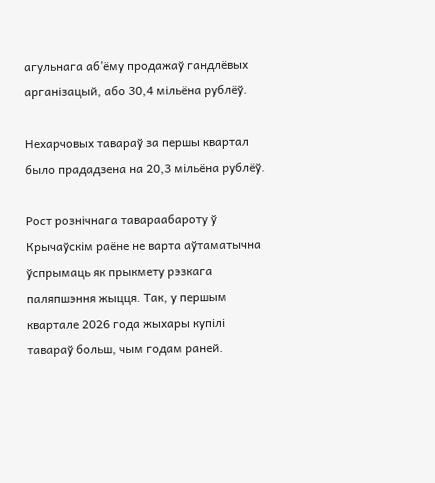агульнага аб’ёму продажаў гандлёвых арганізацый, або 30,4 мільёна рублёў.

Нехарчовых тавараў за першы квартал было прададзена на 20,3 мільёна рублёў.

Рост рознічнага тавараабароту ў Крычаўскім раёне не варта аўтаматычна ўспрымаць як прыкмету рэзкага паляпшэння жыцця. Так, у першым квартале 2026 года жыхары купілі тавараў больш, чым годам раней.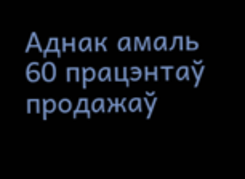Аднак амаль 60 працэнтаў продажаў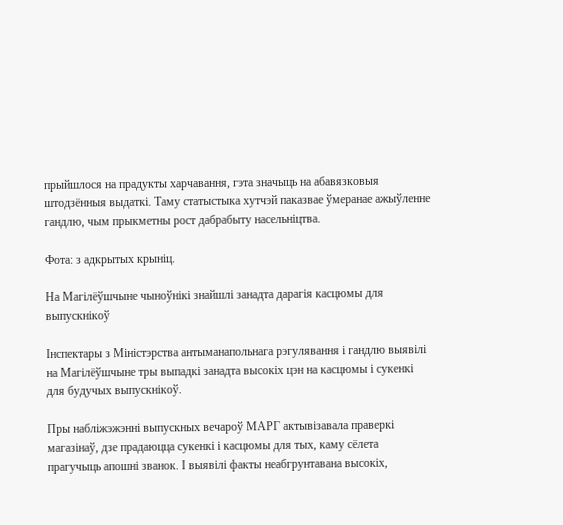прыйшлося на прадукты харчавання, гэта значыць на абавязковыя штодзённыя выдаткі. Таму статыстыка хутчэй паказвае ўмеранае ажыўленне гандлю, чым прыкметны рост дабрабыту насельніцтва.

Фота: з адкрытых крыніц.

На Магілёўшчыне чыноўнікі знайшлі занадта дарагія касцюмы для выпускнікоў

Інспектары з Міністэрства антыманапольнага рэгулявання і гандлю выявілі на Магілёўшчыне тры выпадкі занадта высокіх цэн на касцюмы і сукенкі для будучых выпускнікоў.

Пры набліжэжэнні выпускных вечароў МАРГ актывізавала праверкі магазінаў, дзе прадаюцца сукенкі і касцюмы для тых, каму сёлета прагучыць апошні званок. І выявілі факты неабгрунтавана высокіх,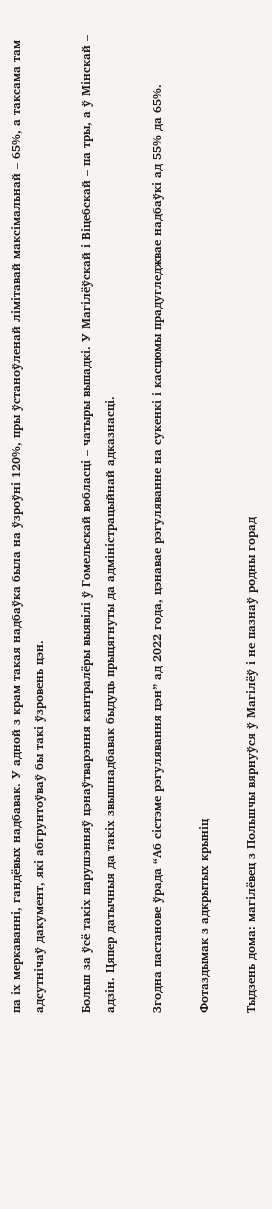па іх меркаванні, гандёвых надбавак. У адной з крам такая надбаўка была на ўзроўні 120%, пры ўстаноўленай лімітавай максімальнай – 65%, а таксама там адсутнічаў дакумент, які абгрунтоўваў бы такі ўзровень цэн.

Больш за ўсё такіх парушэнняў цэнаўтварэння кантралёры выявілі ў Гомельскай вобласці – чатыры выпадкі. У Магілёўскай і Віцебскай – па тры, а ў Мінскай – адзін. Цяпер датычныя да такіх звышнадбавак быдуць прыцягнуты да адміністрацыйнай адказнасці.

Згодна пастанове ўрада “Аб сістэме рэгулявання цэн” ад 2022 года, цэнавае рэгуляванне на сукенкі і касцюмы прадугледжвае надбаўкі ад 55% да 65%.

Фотаздымак з адкрытых крыніц

Тыдзень дома: магілёвец з Польшчы вярнуўся ў Магілёў і не пазнаў родны горад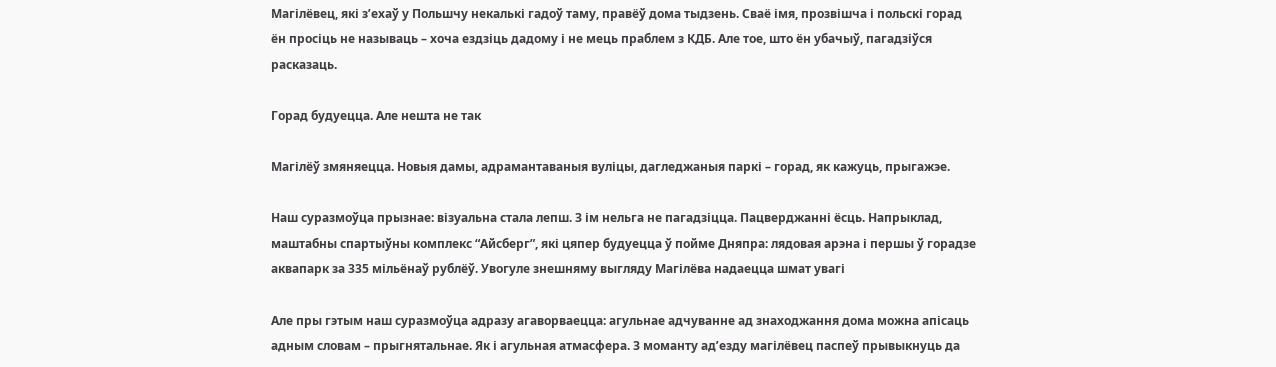Магілёвец, які з’ехаў у Польшчу некалькі гадоў таму, правёў дома тыдзень. Сваё імя, прозвішча і польскі горад ён просіць не называць – хоча ездзіць дадому і не мець праблем з КДБ. Але тое, што ён убачыў, пагадзіўся расказаць.

Горад будуецца. Але нешта не так

Магілёў змяняецца. Новыя дамы, адрамантаваныя вуліцы, дагледжаныя паркі – горад, як кажуць, прыгажэе.

Наш суразмоўца прызнае: візуальна стала лепш. З ім нельга не пагадзіцца. Пацверджанні ёсць. Напрыклад, маштабны спартыўны комплекс “Айсберг”, які цяпер будуецца ў пойме Дняпра: лядовая арэна і першы ў горадзе аквапарк за 335 мільёнаў рублёў. Увогуле знешняму выгляду Магілёва надаецца шмат увагі

Але пры гэтым наш суразмоўца адразу агаворваецца: агульнае адчуванне ад знаходжання дома можна апісаць адным словам – прыгнятальнае. Як і агульная атмасфера. З моманту ад’езду магілёвец паспеў прывыкнуць да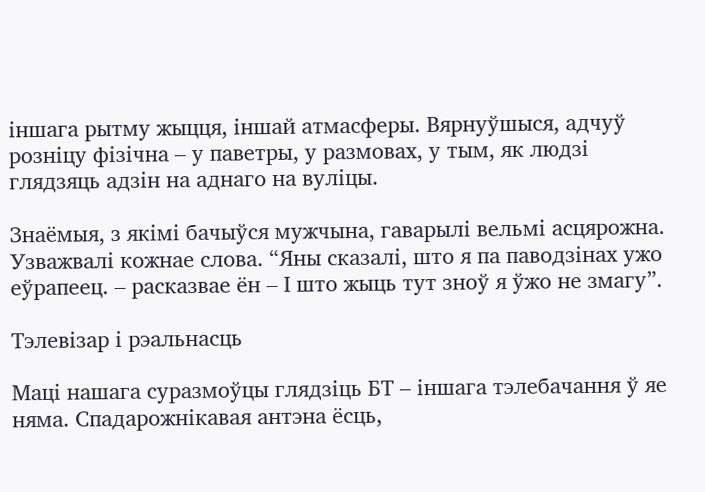іншага рытму жыцця, іншай атмасферы. Вярнуўшыся, адчуў розніцу фізічна – у паветры, у размовах, у тым, як людзі глядзяць адзін на аднаго на вуліцы.

Знаёмыя, з якімі бачыўся мужчына, гаварылі вельмі асцярожна. Узважвалі кожнае слова. “Яны сказалі, што я па паводзінах ужо еўрапеец. – расказвае ён – І што жыць тут зноў я ўжо не змагу”.

Тэлевізар і рэальнасць

Маці нашага суразмоўцы глядзіць БТ – іншага тэлебачання ў яе няма. Спадарожнікавая антэна ёсць,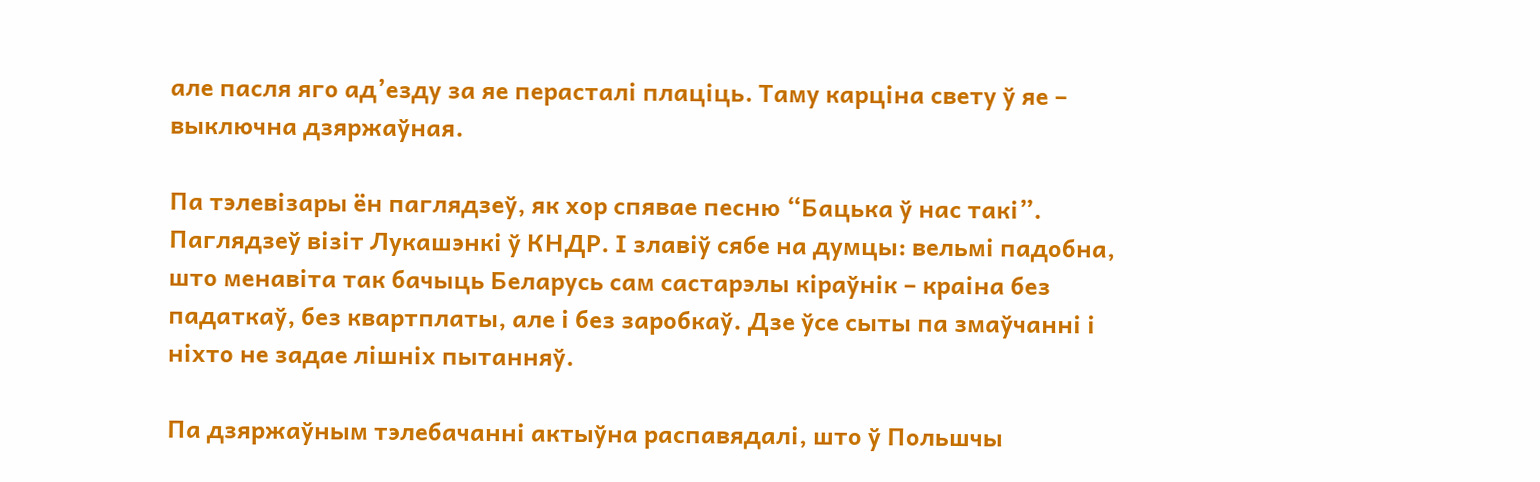але пасля яго ад’езду за яе перасталі плаціць. Таму карціна свету ў яе – выключна дзяржаўная.

Па тэлевізары ён паглядзеў, як хор спявае песню “Бацька ў нас такі”. Паглядзеў візіт Лукашэнкі ў КНДР. І злавіў сябе на думцы: вельмі падобна, што менавіта так бачыць Беларусь сам састарэлы кіраўнік – краіна без падаткаў, без квартплаты, але і без заробкаў. Дзе ўсе сыты па змаўчанні і ніхто не задае лішніх пытанняў.

Па дзяржаўным тэлебачанні актыўна распавядалі, што ў Польшчы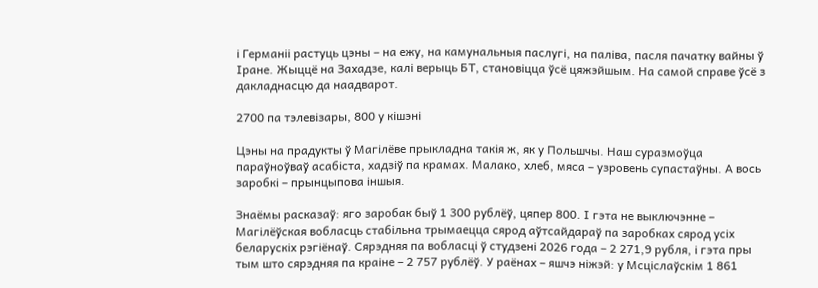і Германіі растуць цэны – на ежу, на камунальныя паслугі, на паліва, пасля пачатку вайны ў Іране. Жыццё на Захадзе, калі верыць БТ, становіцца ўсё цяжэйшым. На самой справе ўсё з дакладнасцю да наадварот.

2700 па тэлевізары, 800 у кішэні

Цэны на прадукты ў Магілёве прыкладна такія ж, як у Польшчы. Наш суразмоўца параўноўваў асабіста, хадзіў па крамах. Малако, хлеб, мяса – узровень супастаўны. А вось заробкі – прынцыпова іншыя.

Знаёмы расказаў: яго заробак быў 1 300 рублёў, цяпер 800. І гэта не выключэнне – Магілёўская вобласць стабільна трымаецца сярод аўтсайдараў па заробках сярод усіх беларускіх рэгіёнаў. Сярэдняя па вобласці ў студзені 2026 года – 2 271,9 рубля, і гэта пры тым што сярэдняя па краіне – 2 757 рублёў. У раёнах – яшчэ ніжэй: у Мсціслаўскім 1 861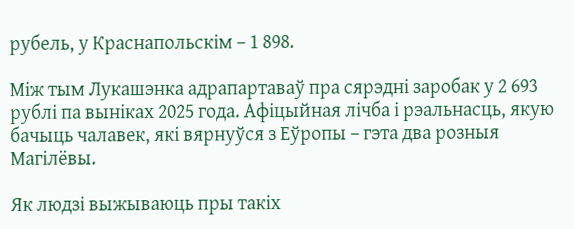рубель, у Краснапольскім – 1 898.

Між тым Лукашэнка адрапартаваў пра сярэдні заробак у 2 693 рублі па выніках 2025 года. Афіцыйная лічба і рэальнасць, якую бачыць чалавек, які вярнуўся з Еўропы – гэта два розныя Магілёвы.

Як людзі выжываюць пры такіх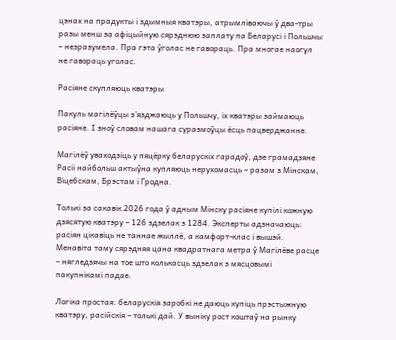цэнах на прадукты і здымныя кватэры, атрымліваючы ў два-тры разы менш за афіцыйную сярэднюю заплату па Беларусі і Польшчы – незразумела. Пра гэта ўголас не гавораць. Пра многае наогул не гавораць уголас.

Расіяне скупляюць кватэры

Пакуль магілёўцы з’язджаюць у Польшчу, іх кватэры займаюць расіяне. І зноў словам нашага суразмоўцы ёсць пацверджанне.

Магілёў уваходзіць у пяцёрку беларускіх гарадоў, дзе грамадзяне Расіі найбольш актыўна купляюць нерухомасць – разам з Мінскам, Віцебскам, Брэстам і Гродна.

Толькі за сакавік 2026 года ў адным Мінску расіяне купілі кожную дзясятую кватэру – 126 здзелак з 1284. Эксперты адзначаюць: расіян цікавіць не таннае жыллё, а камфорт-клас і вышэй. Менавіта таму сярэдняя цана квадратнага метра ў Магілёве расце – нягледзячы на тое што колькасць здзелак з мясцовымі пакупнікамі падае.

Логіка простая: беларускія заробкі не даюць купіць прэстыжную кватэру, расійскія – толькі дай. У выніку рост коштаў на рынку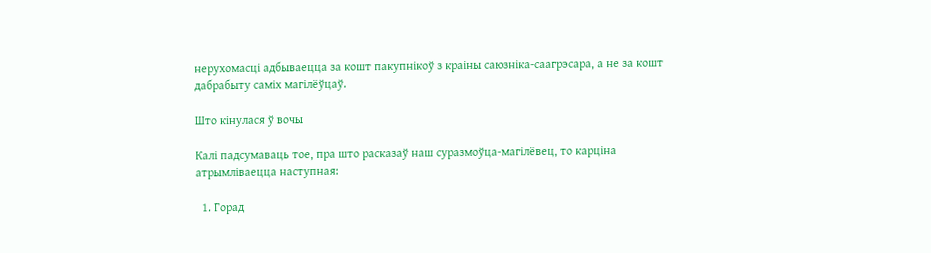нерухомасці адбываецца за кошт пакупнікоў з краіны саюзніка-саагрэсара, а не за кошт дабрабыту саміх магілёўцаў.

Што кінулася ў вочы

Калі падсумаваць тое, пра што расказаў наш суразмоўца-магілёвец, то карціна атрымліваецца наступная:

  1. Горад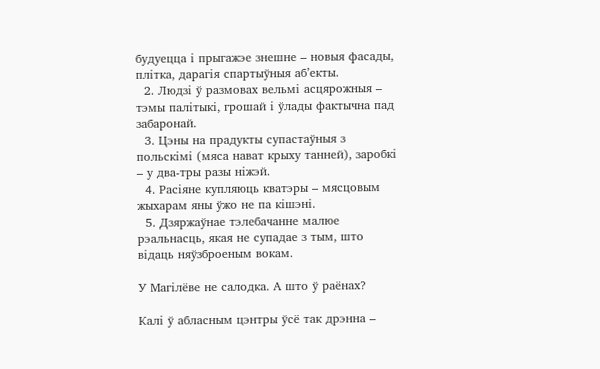будуецца і прыгажэе знешне – новыя фасады, плітка, дарагія спартыўныя аб’екты.
  2. Людзі ў размовах вельмі асцярожныя – тэмы палітыкі, грошай і ўлады фактычна пад забаронай.
  3. Цэны на прадукты супастаўныя з польскімі (мяса нават крыху танней), заробкі – у два-тры разы ніжэй.
  4. Расіяне купляюць кватэры – мясцовым жыхарам яны ўжо не па кішэні.
  5. Дзяржаўнае тэлебачанне малюе рэальнасць, якая не супадае з тым, што відаць няўзброеным вокам.

У Магілёве не салодка. А што ў раёнах?

Калі ў абласным цэнтры ўсё так дрэнна –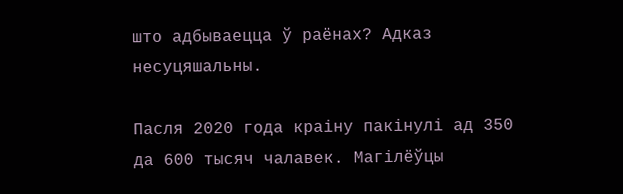што адбываецца ў раёнах? Адказ несуцяшальны.

Пасля 2020 года краіну пакінулі ад 350 да 600 тысяч чалавек. Магілёўцы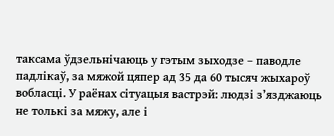таксама ўдзельнічаюць у гэтым зыходзе – паводле падлікаў, за мяжой цяпер ад 35 да 60 тысяч жыхароў вобласці. У раёнах сітуацыя вастрэй: людзі з’язджаюць не толькі за мяжу, але і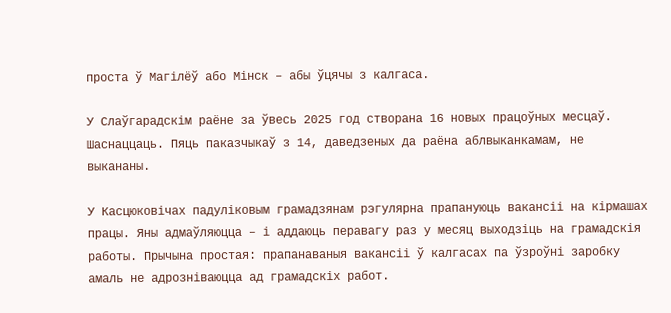проста ў Магілёў або Мінск – абы ўцячы з калгаса.

У Слаўгарадскім раёне за ўвесь 2025 год створана 16 новых працоўных месцаў. Шаснаццаць. Пяць паказчыкаў з 14, даведзеных да раёна аблвыканкамам, не выкананы.

У Касцюковічах падуліковым грамадзянам рэгулярна прапануюць вакансіі на кірмашах працы. Яны адмаўляюцца – і аддаюць перавагу раз у месяц выходзіць на грамадскія работы. Прычына простая: прапанаваныя вакансіі ў калгасах па ўзроўні заробку амаль не адрозніваюцца ад грамадскіх работ.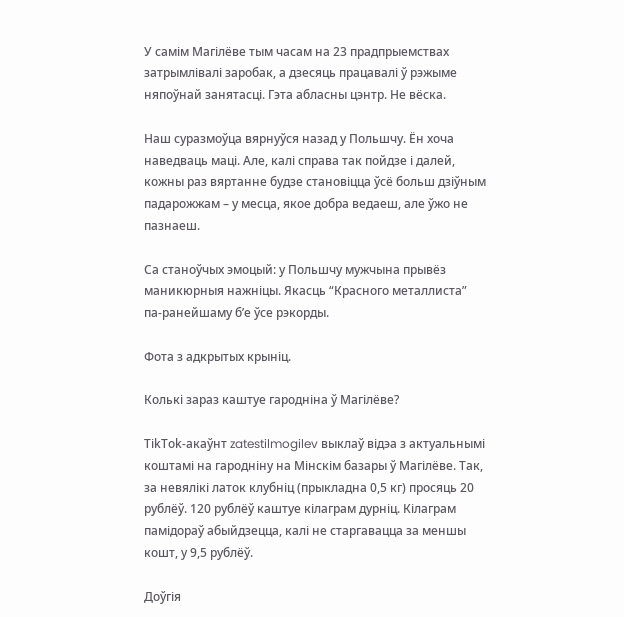У самім Магілёве тым часам на 23 прадпрыемствах затрымлівалі заробак, а дзесяць працавалі ў рэжыме няпоўнай занятасці. Гэта абласны цэнтр. Не вёска.

Наш суразмоўца вярнуўся назад у Польшчу. Ён хоча наведваць маці. Але, калі справа так пойдзе і далей, кожны раз вяртанне будзе становіцца ўсё больш дзіўным падарожжам – у месца, якое добра ведаеш, але ўжо не пазнаеш.

Са станоўчых эмоцый: у Польшчу мужчына прывёз маникюрныя нажніцы. Якасць “Красного металлиста” па-ранейшаму б’е ўсе рэкорды.

Фота з адкрытых крыніц.

Колькі зараз каштуе гародніна ў Магілёве?

ТіkТоk-акаўнт zatestilmogilev выклаў відэа з актуальнымі коштамі на гародніну на Мінскім базары ў Магілёве. Так, за невялікі латок клубніц (прыкладна 0,5 кг) просяць 20 рублёў. 120 рублёў каштуе кілаграм дурніц. Кілаграм памідораў абыйдзецца, калі не старгавацца за меншы кошт, у 9,5 рублёў.

Доўгія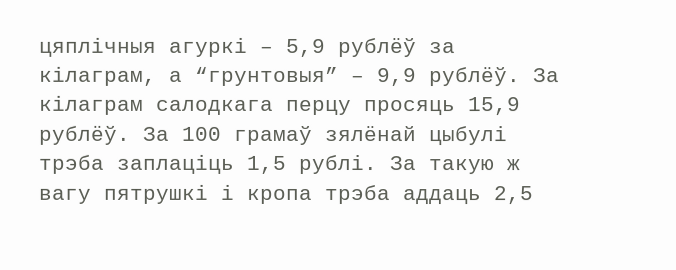цяплічныя агуркі – 5,9 рублёў за кілаграм, а “грунтовыя” – 9,9 рублёў. За кілаграм салодкага перцу просяць 15,9 рублёў. За 100 грамаў зялёнай цыбулі трэба заплаціць 1,5 рублі. За такую ж вагу пятрушкі і кропа трэба аддаць 2,5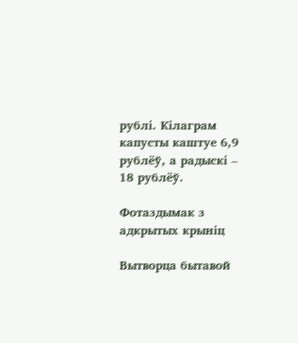рублі. Кілаграм капусты каштуе 6,9 рублёў, а радыскі – 18 рублёў.

Фотаздымак з адкрытых крыніц

Вытворца бытавой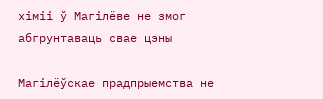хіміі ў Магілёве не змог абгрунтаваць свае цэны

Магілёўскае прадпрыемства не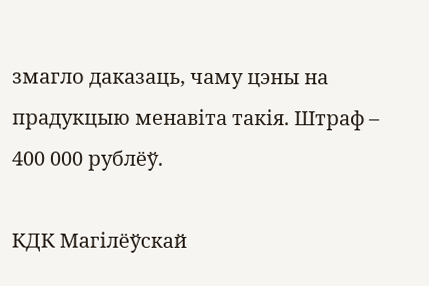змагло даказаць, чаму цэны на прадукцыю менавіта такія. Штраф – 400 000 рублёў.

КДК Магілёўскай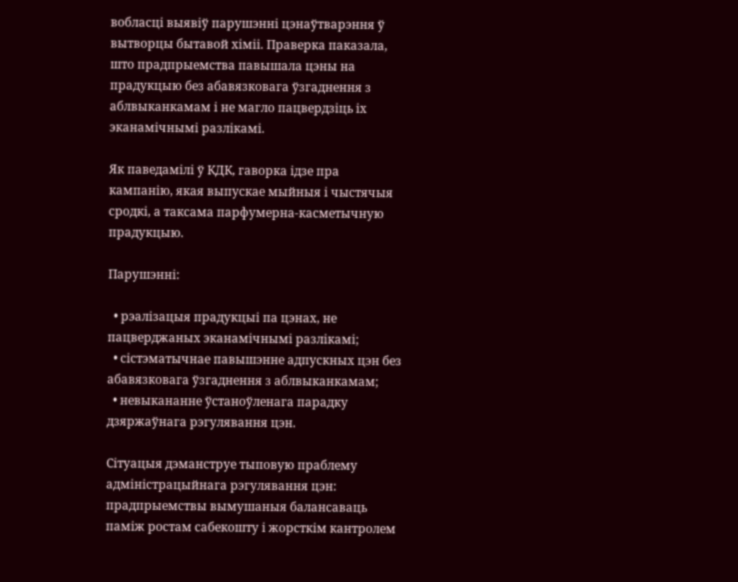вобласці выявіў парушэнні цэнаўтварэння ў вытворцы бытавой хіміі. Праверка паказала, што прадпрыемства павышала цэны на прадукцыю без абавязковага ўзгаднення з аблвыканкамам і не магло пацвердзіць іх эканамічнымі разлікамі.

Як паведамілі ў КДК, гаворка ідзе пра кампанію, якая выпускае мыйныя і чыстячыя сродкі, а таксама парфумерна-касметычную прадукцыю.

Парушэнні:

  • рэалізацыя прадукцыі па цэнах, не пацверджаных эканамічнымі разлікамі;
  • сістэматычнае павышэнне адпускных цэн без абавязковага ўзгаднення з аблвыканкамам;
  • невыкананне ўстаноўленага парадку дзяржаўнага рэгулявання цэн.

Сітуацыя дэманструе тыповую праблему адміністрацыйнага рэгулявання цэн: прадпрыемствы вымушаныя балансаваць паміж ростам сабекошту і жорсткім кантролем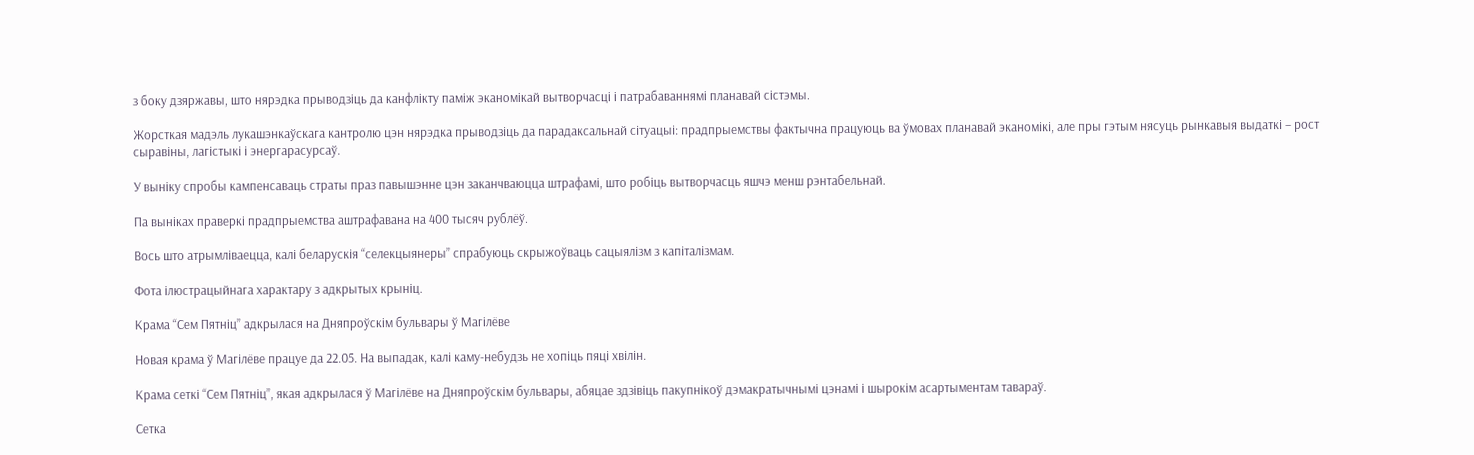з боку дзяржавы, што нярэдка прыводзіць да канфлікту паміж эканомікай вытворчасці і патрабаваннямі планавай сістэмы.

Жорсткая мадэль лукашэнкаўскага кантролю цэн нярэдка прыводзіць да парадаксальнай сітуацыі: прадпрыемствы фактычна працуюць ва ўмовах планавай эканомікі, але пры гэтым нясуць рынкавыя выдаткі – рост сыравіны, лагістыкі і энергарасурсаў.

У выніку спробы кампенсаваць страты праз павышэнне цэн заканчваюцца штрафамі, што робіць вытворчасць яшчэ менш рэнтабельнай.

Па выніках праверкі прадпрыемства аштрафавана на 400 тысяч рублёў.

Вось што атрымліваецца, калі беларускія “селекцыянеры” спрабуюць скрыжоўваць сацыялізм з капіталізмам.

Фота ілюстрацыйнага характару з адкрытых крыніц.

Крама “Сем Пятніц” адкрылася на Дняпроўскім бульвары ў Магілёве

Новая крама ў Магілёве працуе да 22.05. На выпадак, калі каму-небудзь не хопіць пяці хвілін.

Крама сеткі “Сем Пятніц”, якая адкрылася ў Магілёве на Дняпроўскім бульвары, абяцае здзівіць пакупнікоў дэмакратычнымі цэнамі і шырокім асартыментам тавараў.

Сетка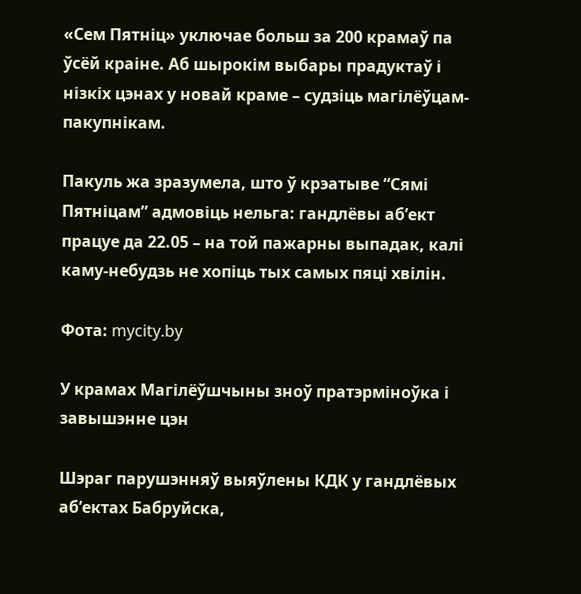«Сем Пятніц» уключае больш за 200 крамаў па ўсёй краіне. Аб шырокім выбары прадуктаў і нізкіх цэнах у новай краме – судзіць магілёўцам-пакупнікам.

Пакуль жа зразумела, што ў крэатыве “Сямі Пятніцам” адмовіць нельга: гандлёвы аб’ект працуе да 22.05 – на той пажарны выпадак, калі каму-небудзь не хопіць тых самых пяці хвілін.

Фота: mycity.by

У крамах Магілёўшчыны зноў пратэрміноўка і завышэнне цэн

Шэраг парушэнняў выяўлены КДК у гандлёвых аб’ектах Бабруйска,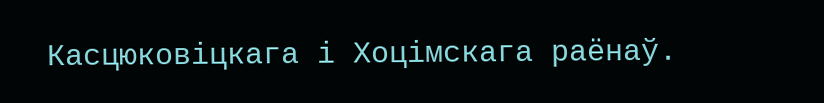Касцюковіцкага і Хоцімскага раёнаў.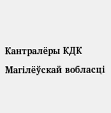Кантралёры КДК Магілёўскай вобласці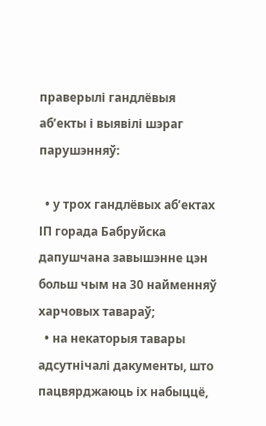праверылі гандлёвыя аб’екты і выявілі шэраг парушэнняў:

  • у трох гандлёвых аб’ектах ІП горада Бабруйска дапушчана завышэнне цэн больш чым на 30 найменняў харчовых тавараў;
  • на некаторыя тавары адсутнічалі дакументы, што пацвярджаюць іх набыццё,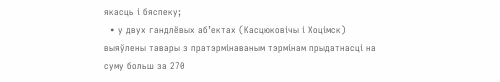якасць і бяспеку;
  • у двух гандлёвых аб’ектах (Касцюковічы і Хоцімск) выяўлены тавары з пратэрмінаваным тэрмінам прыдатнасці на суму больш за 270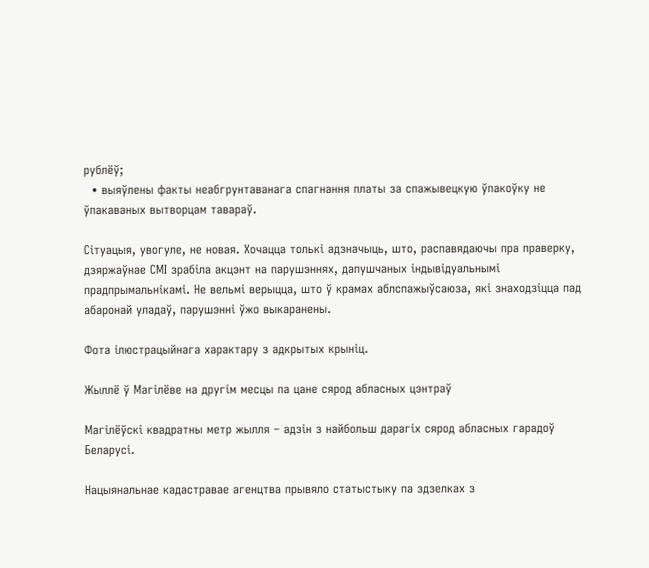рублёў;
  • выяўлены факты неабгрунтаванага спагнання платы за спажывецкую ўпакоўку не ўпакаваных вытворцам тавараў.

Сітуацыя, увогуле, не новая. Хочацца толькі адзначыць, што, распавядаючы пра праверку, дзяржаўнае СМІ зрабіла акцэнт на парушэннях, дапушчаных індывідуальнымі прадпрымальнікамі. Не вельмі верыцца, што ў крамах аблспажыўсаюза, які знаходзіцца пад абаронай уладаў, парушэнні ўжо выкаранены.

Фота ілюстрацыйнага характару з адкрытых крыніц.

Жыллё ў Магілёве на другім месцы па цане сярод абласных цэнтраў

Магілёўскі квадратны метр жылля – адзін з найбольш дарагіх сярод абласных гарадоў Беларусі.

Нацыянальнае кадастравае агенцтва прывяло статыстыку па здзелках з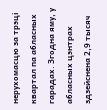нерухомасцю за трэці квартал па абласных гарадах. Згодна яму, у абласных цэнтрах здзейснена 2,9 тысяч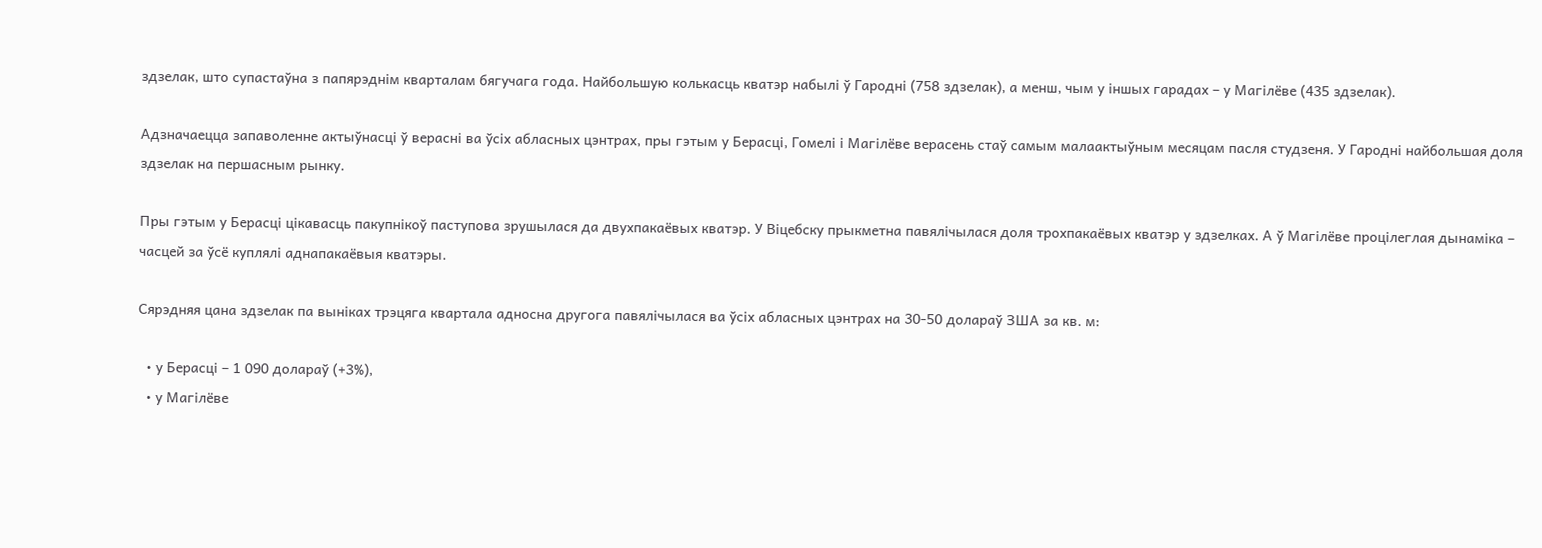здзелак, што супастаўна з папярэднім кварталам бягучага года. Найбольшую колькасць кватэр набылі ў Гародні (758 здзелак), а менш, чым у іншых гарадах – у Магілёве (435 здзелак).

Адзначаецца запаволенне актыўнасці ў верасні ва ўсіх абласных цэнтрах, пры гэтым у Берасці, Гомелі і Магілёве верасень стаў самым малаактыўным месяцам пасля студзеня. У Гародні найбольшая доля здзелак на першасным рынку.

Пры гэтым у Берасці цікавасць пакупнікоў паступова зрушылася да двухпакаёвых кватэр. У Віцебску прыкметна павялічылася доля трохпакаёвых кватэр у здзелках. А ў Магілёве процілеглая дынаміка – часцей за ўсё куплялі аднапакаёвыя кватэры.

Сярэдняя цана здзелак па выніках трэцяга квартала адносна другога павялічылася ва ўсіх абласных цэнтрах на 30-50 долараў ЗША за кв. м:

  • у Берасці – 1 090 долараў (+3%),
  • у Магілёве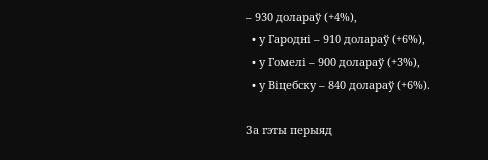– 930 долараў (+4%),
  • у Гародні – 910 долараў (+6%),
  • у Гомелі – 900 долараў (+3%),
  • у Віцебску – 840 долараў (+6%).

За гэты перыяд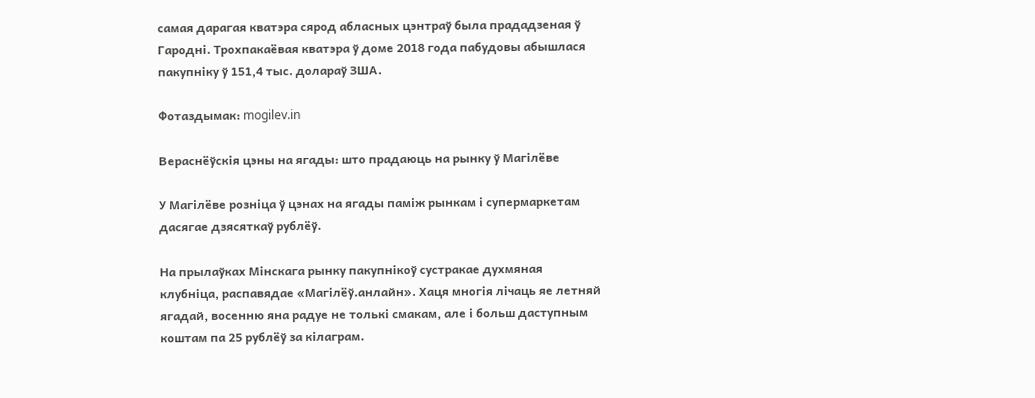самая дарагая кватэра сярод абласных цэнтраў была прададзеная ў Гародні. Трохпакаёвая кватэра ў доме 2018 года пабудовы абышлася пакупніку ў 151,4 тыс. долараў ЗША.

Фотаздымак: mogilev.in

Вераснёўскія цэны на ягады: што прадаюць на рынку ў Магілёве

У Магілёве розніца ў цэнах на ягады паміж рынкам і супермаркетам дасягае дзясяткаў рублёў.

На прылаўках Мінскага рынку пакупнікоў сустракае духмяная клубніца, распавядае «Магілёў.анлайн». Хаця многія лічаць яе летняй ягадай, восенню яна радуе не толькі смакам, але і больш даступным коштам па 25 рублёў за кілаграм.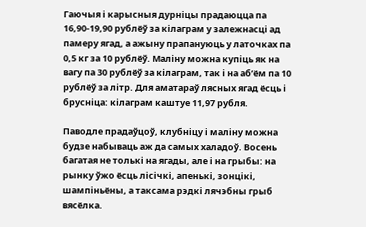Гаючыя і карысныя дурніцы прадаюцца па 16,90-19,90 рублёў за кілаграм у залежнасці ад памеру ягад, а ажыну прапануюць у латочках па 0,5 кг за 10 рублёў. Маліну можна купіць як на вагу па 30 рублёў за кілаграм, так і на аб’ём па 10 рублёў за літр. Для аматараў лясных ягад ёсць і брусніца: кілаграм каштуе 11,97 рубля.

Паводле прадаўцоў, клубніцу і маліну можна будзе набываць аж да самых халадоў. Восень багатая не толькі на ягады, але і на грыбы: на рынку ўжо ёсць лісічкі, апенькі, зонцікі, шампіньёны, а таксама рэдкі лячэбны грыб вясёлка.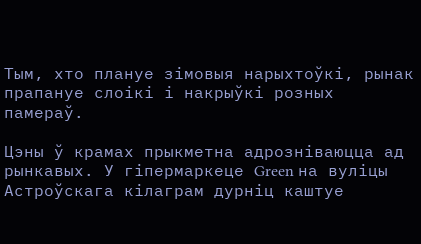Тым, хто плануе зімовыя нарыхтоўкі, рынак прапануе слоікі і накрыўкі розных памераў.

Цэны ў крамах прыкметна адрозніваюцца ад рынкавых. У гіпермаркеце Green на вуліцы Астроўскага кілаграм дурніц каштуе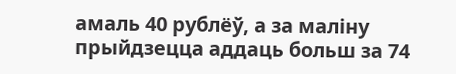амаль 40 рублёў, а за маліну прыйдзецца аддаць больш за 74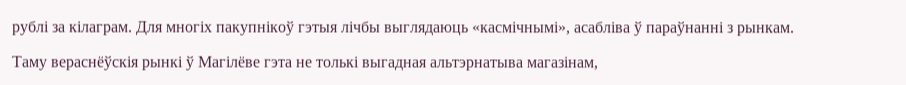рублі за кілаграм. Для многіх пакупнікоў гэтыя лічбы выглядаюць «касмічнымі», асабліва ў параўнанні з рынкам.

Таму вераснёўскія рынкі ў Магілёве гэта не толькі выгадная альтэрнатыва магазінам,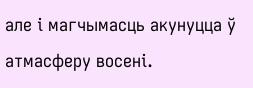але і магчымасць акунуцца ў атмасферу восені.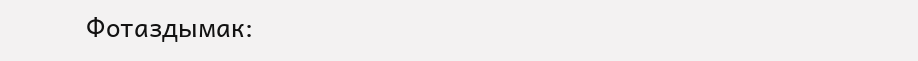Фотаздымак: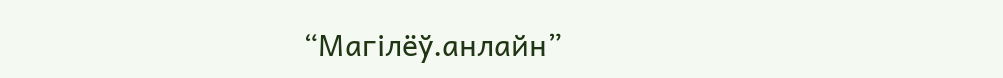“Магілёў.анлайн”